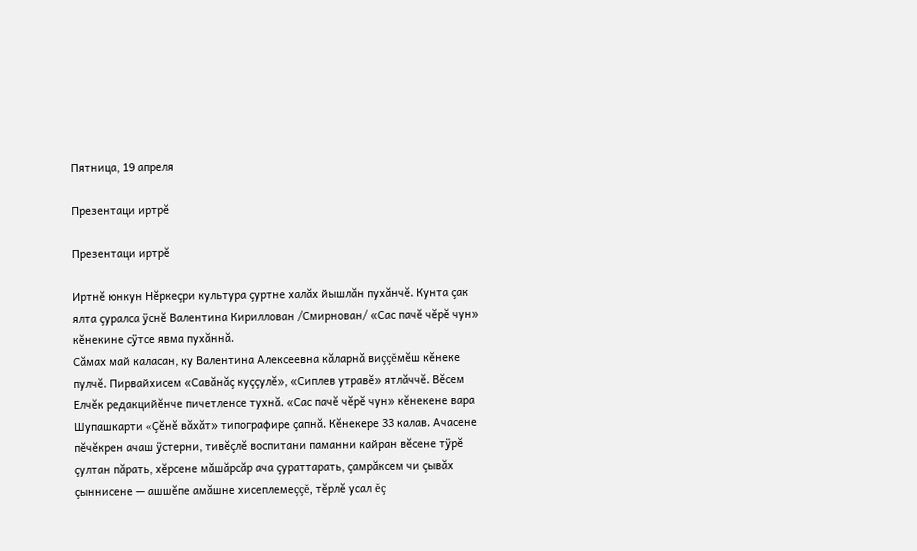Пятница, 19 апреля

Презентаци иртрĕ

Презентаци иртрĕ

Иртнĕ юнкун Нĕркеçри культура çуртне халăх йышлăн пухăнчĕ. Кунта çак ялта çуралса ÿснĕ Валентина Кириллован /Смирнован/ «Сас пачĕ чĕрĕ чун» кĕнекине сÿтсе явма пухăннă.
Сăмах май каласан, ку Валентина Алексеевна кăларнă виççĕмĕш кĕнеке пулчĕ. Пирвайхисем «Савăнăç куççулĕ», «Сиплев утравĕ» ятлăччĕ. Вĕсем Елчĕк редакцийĕнче пичетленсе тухнă. «Сас пачĕ чĕрĕ чун» кĕнекене вара Шупашкарти «Çĕнĕ вăхăт» типографире çапнă. Кĕнекере 33 калав. Ачасене пĕчĕкрен ачаш ÿстерни, тивĕçлĕ воспитани паманни кайран вĕсене тÿрĕ çултан пăрать, хĕрсене мăшăрсăр ача çураттарать, çамрăксем чи çывăх çыннисене — ашшĕпе амăшне хисеплемеççĕ, тĕрлĕ усал ĕç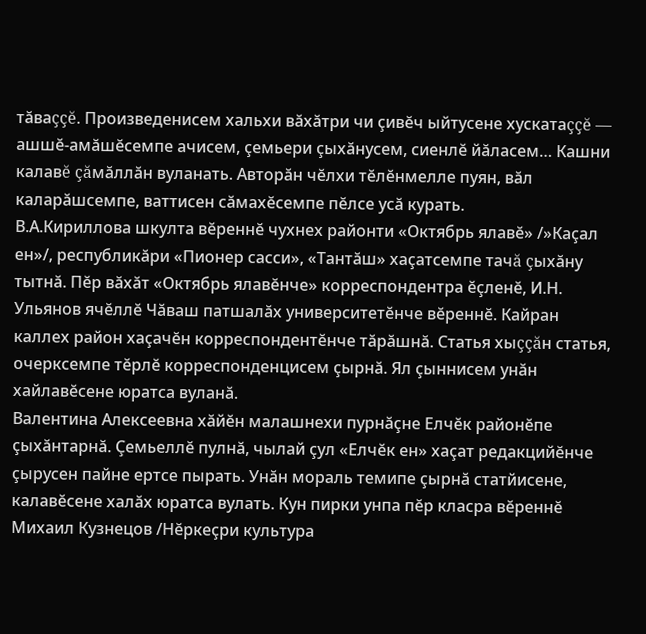тăваççĕ. Произведенисем хальхи вăхăтри чи çивĕч ыйтусене хускатаççĕ — ашшĕ-амăшĕсемпе ачисем, çемьери çыхăнусем, сиенлĕ йăласем… Кашни калавĕ çăмăллăн вуланать. Авторăн чĕлхи тĕлĕнмелле пуян, вăл каларăшсемпе, ваттисен сăмахĕсемпе пĕлсе усă курать.
В.А.Кириллова шкулта вĕреннĕ чухнех районти «Октябрь ялавĕ» /»Каçал ен»/, республикăри «Пионер сасси», «Тантăш» хаçатсемпе тачă çыхăну тытнă. Пĕр вăхăт «Октябрь ялавĕнче» корреспондентра ĕçленĕ, И.Н. Ульянов ячĕллĕ Чăваш патшалăх университетĕнче вĕреннĕ. Кайран каллех район хаçачĕн корреспондентĕнче тăрăшнă. Статья хыççăн статья, очерксемпе тĕрлĕ корреспонденцисем çырнă. Ял çыннисем унăн хайлавĕсене юратса вуланă.
Валентина Алексеевна хăйĕн малашнехи пурнăçне Елчĕк районĕпе çыхăнтарнă. Çемьеллĕ пулнă, чылай çул «Елчĕк ен» хаçат редакцийĕнче çырусен пайне ертсе пырать. Унăн мораль темипе çырнă статйисене, калавĕсене халăх юратса вулать. Кун пирки унпа пĕр класра вĕреннĕ Михаил Кузнецов /Нĕркеçри культура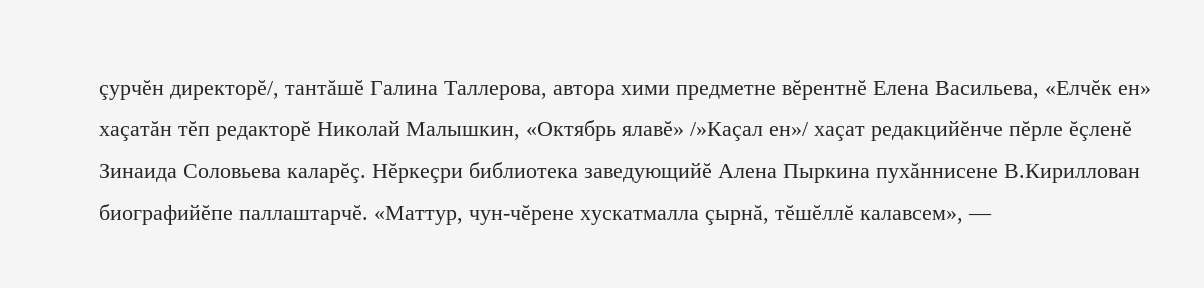çурчĕн директорĕ/, тантăшĕ Галина Таллерова, автора хими предметне вĕрентнĕ Елена Васильева, «Елчĕк ен» хаçатăн тĕп редакторĕ Николай Малышкин, «Октябрь ялавĕ» /»Каçал ен»/ хаçат редакцийĕнче пĕрле ĕçленĕ Зинаида Соловьева каларĕç. Нĕркеçри библиотека заведующийĕ Алена Пыркина пухăннисене В.Кириллован биографийĕпе паллаштарчĕ. «Маттур, чун-чĕрене хускатмалла çырнă, тĕшĕллĕ калавсем», —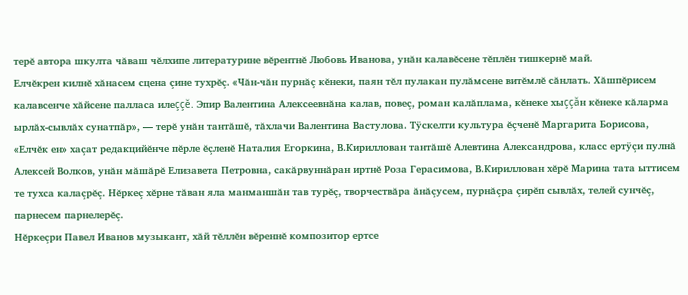терĕ автора шкулта чăваш чĕлхипе литературине вĕрентнĕ Любовь Иванова, унăн калавĕсене тĕплĕн тишкернĕ май.
Елчĕкрен килнĕ хăнасем сцена çине тухрĕç. «Чăн-чăн пурнăç кĕнеки, паян тĕл пулакан пулăмсене витĕмлĕ сăнлать. Хăшпĕрисем калавсенче хăйсене палласа илеççĕ. Эпир Валентина Алексеевнăна калав, повеç, роман калăплама, кĕнеке хыççăн кĕнеке кăларма ырлăх-сывлăх сунатпăр», — терĕ унăн тантăшĕ, тăхлачи Валентина Вастулова. Тÿскелти культура ĕçченĕ Маргарита Борисова, «Елчĕк ен» хаçат редакцийĕнче пĕрле ĕçленĕ Наталия Егоркина, В.Кириллован тантăшĕ Алевтина Александрова, класс ертÿçи пулнă Алексей Волков, унăн мăшăрĕ Елизавета Петровна, сакăрвуннăран иртнĕ Роза Герасимова, В.Кириллован хĕрĕ Марина тата ыттисем те тухса калаçрĕç. Нĕркеç хĕрне тăван яла манманшăн тав турĕç, творчествăра ăнăçусем, пурнăçра çирĕп сывлăх, телей сунчĕç, парнесем парнелерĕç.
Нĕркеçри Павел Иванов музыкант, хăй тĕллĕн вĕреннĕ композитор ертсе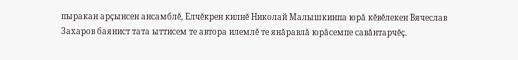пыракан арçынсен ансамблĕ, Елчĕкрен килнĕ Николай Малышкинпа юрă кĕвĕлекен Вячеслав Захаров баянист тата ыттисем те автора илемлĕ те янăравлă юрăсемпе савăнтарчĕç.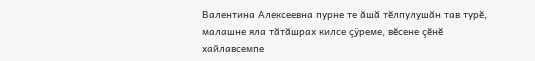Валентина Алексеевна пурне те ăшă тĕлпулушăн тав турĕ, малашне яла тăтăшрах килсе çÿреме, вĕсене çĕнĕ хайлавсемпе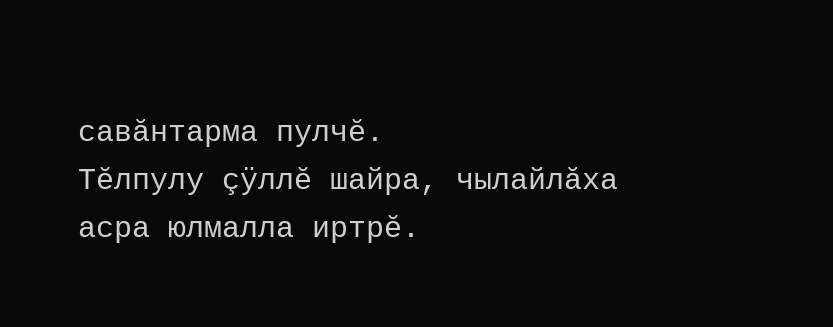савăнтарма пулчĕ.
Тĕлпулу çÿллĕ шайра, чылайлăха асра юлмалла иртрĕ.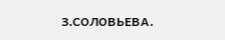З.СОЛОВЬЕВА.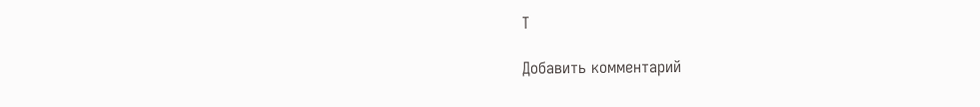Т

Добавить комментарий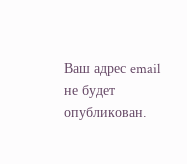Ваш адрес email не будет опубликован.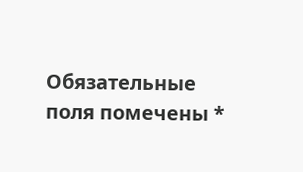Обязательные поля помечены *